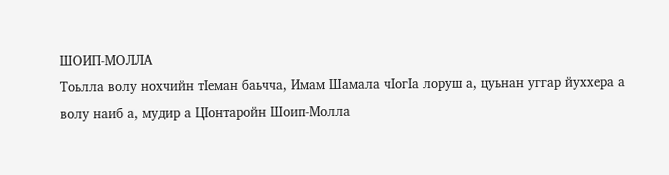ШОИП-МОЛЛА
Тоьлла волу нохчийн тӀеман баьчча, Имам Шамала чӀогӀа лоруш а, цуьнан уггар йуххера а волу наиб а, мудир а ЦӀонтаройн Шоип-Молла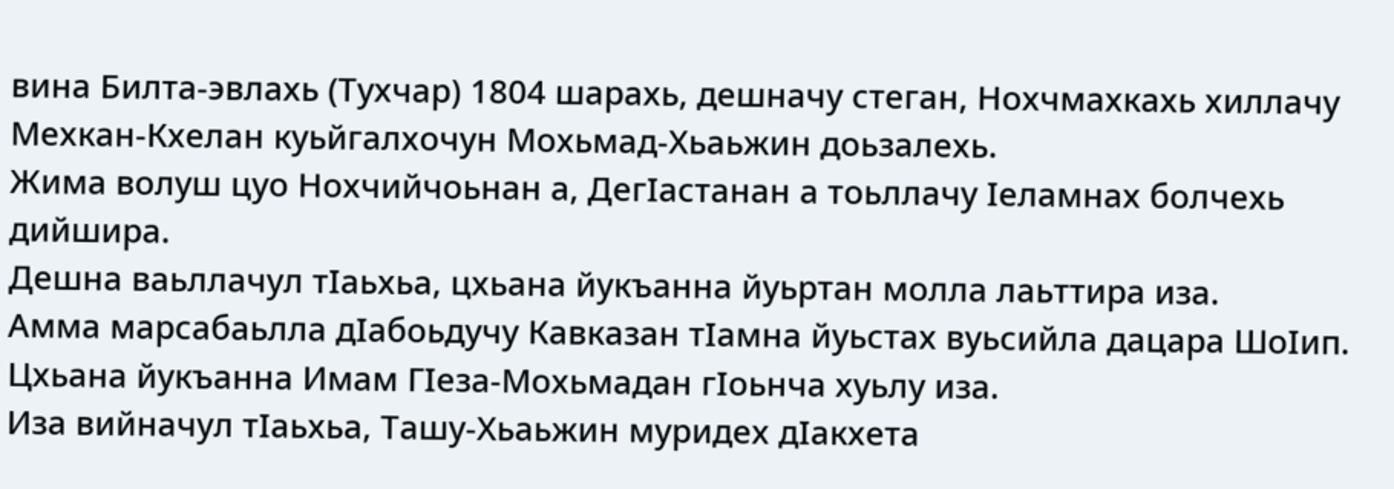вина Билта-эвлахь (Тухчар) 1804 шарахь, дешначу стеган, Нохчмахкахь хиллачу Мехкан-Кхелан куьйгалхочун Мохьмад-Хьаьжин доьзалехь.
Жима волуш цуо Нохчийчоьнан а, ДегӀастанан а тоьллачу Ӏеламнах болчехь дийшира.
Дешна ваьллачул тӀаьхьа, цхьана йукъанна йуьртан молла лаьттира иза.
Амма марсабаьлла дӀабоьдучу Кавказан тӀамна йуьстах вуьсийла дацара ШоӀип.
Цхьана йукъанна Имам ГӀеза-Мохьмадан гӀоьнча хуьлу иза.
Иза вийначул тӀаьхьа, Ташу-Хьаьжин муридех дIакхета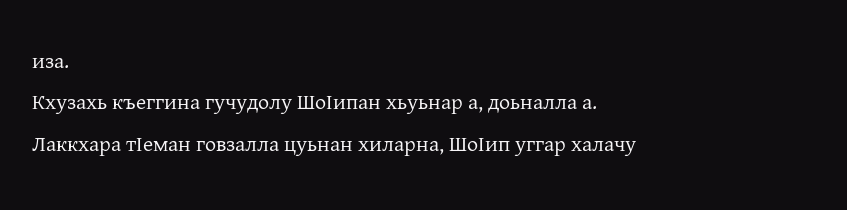иза.
Кхузахь къеггина гучудолу ШоӀипан хьуьнар а, доьналла а.
Лаккхара тӀеман говзалла цуьнан хиларна, ШоӀип уггар халачу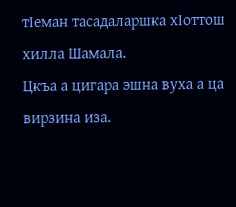тӀеман тасадаларшка хӀоттош хилла Шамала.
Цкъа а цигара эшна вуха а ца вирзина иза.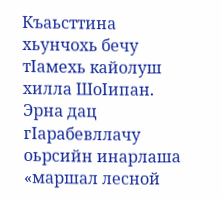Къаьсттина хьунчохь бечу тӀамехь кайолуш хилла ШоӀипан.
Эрна дац гӀарабевллачу оьрсийн инарлаша «маршал лесной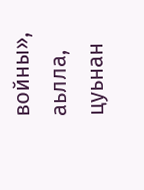войны», аьлла, цуьнан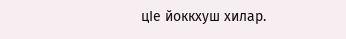цӀе йоккхуш хилар.